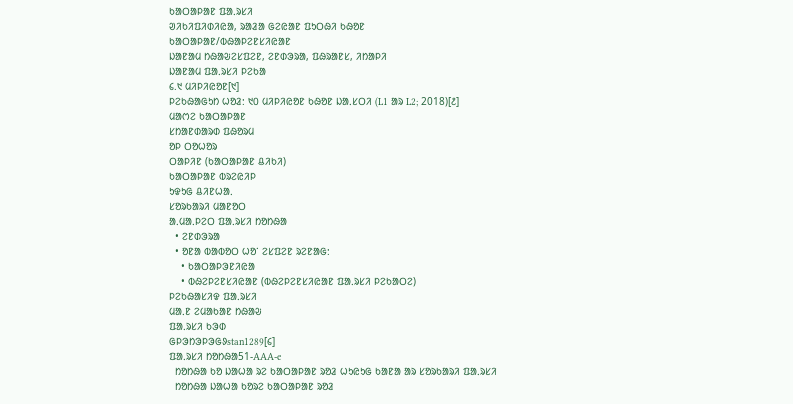ᱠᱟᱛᱟᱞᱟᱱ ᱯᱟᱹᱨᱥᱤ
ᱣᱤᱠᱤᱯᱤᱰᱤᱭᱟ, ᱨᱟᱲᱟ ᱜᱮᱭᱟᱱ ᱯᱩᱛᱷᱤ ᱠᱷᱚᱱ
ᱠᱟᱛᱟᱞᱟᱱ/ᱵᱷᱟᱞᱮᱱᱥᱤᱭᱟᱱ
ᱡᱟᱱᱟᱢ ᱴᱷᱟᱶᱮᱥᱯᱮᱱ, ᱮᱱᱰᱳᱨᱟ, ᱯᱷᱨᱟᱱᱥ, ᱤᱴᱟᱞᱤ
ᱡᱟᱱᱟᱢ ᱯᱟᱹᱨᱥᱤ ᱞᱮᱠᱟ
᱔.᱑ ᱢᱤᱞᱤᱭᱚᱱ[᱑]
ᱞᱮᱠᱷᱟᱜᱩᱴ ᱦᱚᱲ: ᱑᱐ ᱢᱤᱞᱤᱭᱚᱱ ᱠᱷᱚᱱ ᱡᱟᱹᱥᱛᱤ (L1 ᱟᱨ L2; 2018)[᱒]
ᱢᱟᱬᱮ ᱠᱟᱛᱟᱞᱟᱱ
ᱥᱴᱟᱱᱰᱟᱨᱰ ᱯᱷᱚᱨᱢ
ᱚᱞ ᱛᱚᱦᱚᱨ
ᱛᱟᱞᱤᱱ (ᱠᱟᱛᱟᱞᱟᱱ ᱪᱤᱠᱤ)
ᱠᱟᱛᱟᱞᱟᱱ ᱵᱨᱮᱭᱤᱞ
ᱩᱫᱩᱜ ᱪᱤᱱᱦᱟᱹ
ᱥᱚᱨᱠᱟᱨᱤ ᱢᱟᱱᱚᱛ
ᱟᱹᱢᱟᱹᱞᱮᱛ ᱯᱟᱹᱨᱥᱤ ᱴᱚᱴᱷᱟ
  • ᱮᱱᱰᱳᱨᱟ
  • ᱚᱱᱟ ᱵᱟᱵᱚᱛ ᱦᱚᱸ ᱮᱥᱯᱮᱱ ᱨᱮᱱᱟᱜ:
    • ᱠᱟᱛᱟᱞᱳᱱᱤᱭᱟ
    • ᱵᱷᱮᱞᱮᱱᱥᱤᱭᱟᱱ (ᱵᱷᱮᱞᱮᱱᱥᱤᱭᱟᱱ ᱯᱟᱹᱨᱥᱤ ᱞᱮᱠᱟᱛᱮ)
ᱞᱮᱠᱷᱟᱥᱤᱫ ᱯᱟᱹᱨᱥᱤ
ᱢᱟᱹᱱ ᱮᱢᱟᱠᱟᱱ ᱴᱷᱟᱶ
ᱯᱟᱹᱨᱥᱤ ᱠᱳᱰ
ᱜᱞᱳᱴᱳᱞᱳᱜᱽstan1289[᱔]
ᱯᱟᱹᱨᱥᱤ ᱴᱚᱴᱷᱟ51-AAA-e
  ᱴᱚᱴᱷᱟ ᱠᱚ ᱡᱟᱦᱟ ᱨᱮ ᱠᱟᱛᱟᱞᱟᱱ ᱨᱚᱲ ᱦᱩᱭᱩᱜ ᱠᱟᱱᱟ ᱟᱨ ᱥᱚᱨᱠᱟᱨᱤ ᱯᱟᱹᱨᱥᱤ
  ᱴᱚᱴᱷᱟ ᱡᱟᱦᱟ ᱠᱚᱨᱮ ᱠᱟᱛᱟᱞᱟᱱ ᱨᱚᱲ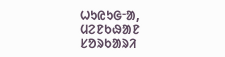ᱦᱩᱭᱩᱜᱼᱟ, ᱢᱮᱱᱠᱷᱟᱱ ᱥᱚᱨᱠᱟᱨᱤ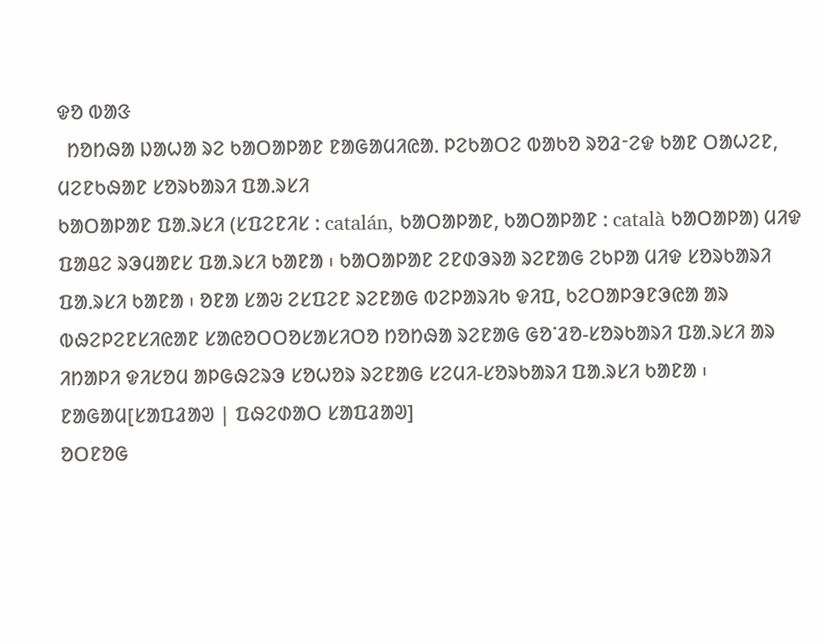ᱫᱚ ᱵᱟᱝ
  ᱴᱚᱴᱷᱟ ᱡᱟᱦᱟ ᱨᱮ ᱠᱟᱛᱟᱞᱟᱱ ᱱᱟᱜᱟᱢᱤᱭᱟᱹ ᱞᱮᱠᱟᱛᱮ ᱵᱟᱠᱚ ᱨᱚᱲᱼᱮᱫ ᱠᱟᱱ ᱛᱟᱦᱮᱱ, ᱢᱮᱱᱠᱷᱟᱱ ᱥᱚᱨᱠᱟᱨᱤ ᱯᱟᱹᱨᱥᱤ
ᱠᱟᱛᱟᱞᱟᱱ ᱯᱟᱹᱨᱥᱤ (ᱥᱯᱮᱱᱤᱥ : catalán, ᱠᱟᱛᱟᱞᱟᱱ, ᱠᱟᱛᱟᱞᱟᱱ : català ᱠᱟᱛᱟᱞᱟ) ᱢᱤᱫ ᱯᱟᱪᱮ ᱨᱳᱢᱟᱱᱥ ᱯᱟᱹᱨᱥᱤ ᱠᱟᱱᱟ ᱾ ᱠᱟᱛᱟᱞᱟᱱ ᱮᱱᱰᱳᱨᱟ ᱨᱮᱱᱟᱜ ᱮᱠᱞᱟ ᱢᱤᱫ ᱥᱚᱨᱠᱟᱨᱤ ᱯᱟᱹᱨᱥᱤ ᱠᱟᱱᱟ ᱾ ᱚᱱᱟ ᱥᱟᱶ ᱮᱥᱯᱮᱱ ᱨᱮᱱᱟᱜ ᱵᱮᱞᱟᱨᱤᱠ ᱫᱤᱯ, ᱠᱮᱛᱟᱞᱳᱱᱳᱭᱟ ᱟᱨ ᱵᱷᱮᱞᱮᱱᱥᱤᱭᱟᱱ ᱥᱟᱭᱚᱛᱛᱚᱥᱟᱥᱤᱛᱚ ᱴᱚᱴᱷᱟ ᱨᱮᱱᱟᱜ ᱜᱚᱸᱲᱚ-ᱥᱚᱨᱠᱟᱨᱤ ᱯᱟᱹᱨᱥᱤ ᱟᱨ ᱤᱴᱟᱞᱤ ᱫᱤᱥᱚᱢ ᱟᱞᱜᱷᱮᱨᱳ ᱥᱚᱦᱚᱨ ᱨᱮᱱᱟᱜ ᱥᱮᱢᱤ-ᱥᱚᱨᱠᱟᱨᱤ ᱯᱟᱹᱨᱥᱤ ᱠᱟᱱᱟ ᱾
ᱱᱟᱜᱟᱢ[ᱥᱟᱯᱲᱟᱣ | ᱯᱷᱮᱰᱟᱛ ᱥᱟᱯᱲᱟᱣ]
ᱚᱛᱱᱚᱜ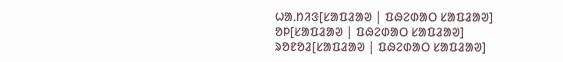ᱦᱟᱹᱴᱤᱝ[ᱥᱟᱯᱲᱟᱣ | ᱯᱷᱮᱰᱟᱛ ᱥᱟᱯᱲᱟᱣ]
ᱚᱞ[ᱥᱟᱯᱲᱟᱣ | ᱯᱷᱮᱰᱟᱛ ᱥᱟᱯᱲᱟᱣ]
ᱨᱚᱱᱚᱲ[ᱥᱟᱯᱲᱟᱣ | ᱯᱷᱮᱰᱟᱛ ᱥᱟᱯᱲᱟᱣ]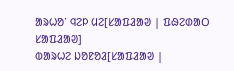ᱟᱨᱦᱚᱸ ᱧᱮᱞ ᱢᱮ[ᱥᱟᱯᱲᱟᱣ | ᱯᱷᱮᱰᱟᱛ ᱥᱟᱯᱲᱟᱣ]
ᱵᱟᱨᱦᱮ ᱡᱚᱱᱚᱲ[ᱥᱟᱯᱲᱟᱣ |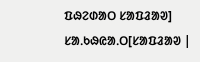ᱯᱷᱮᱰᱟᱛ ᱥᱟᱯᱲᱟᱣ]
ᱥᱟᱹᱠᱷᱭᱟᱹᱛ[ᱥᱟᱯᱲᱟᱣ |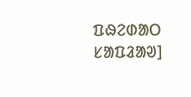ᱯᱷᱮᱰᱟᱛ ᱥᱟᱯᱲᱟᱣ]